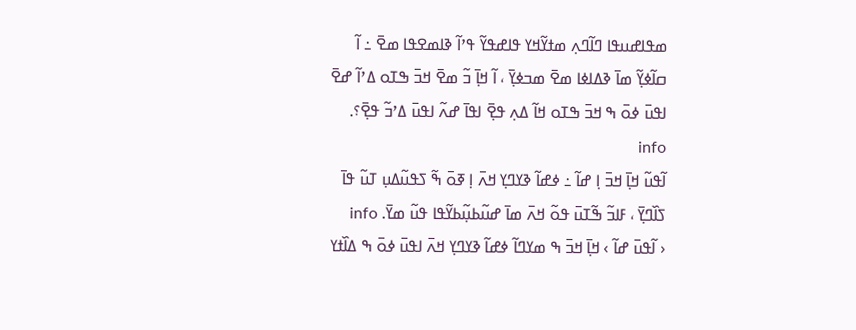ߘߟߊߝߎߟߊ ߣߊ߬ߣߍ߲ ߘߙߌ߬ߞߌ ߟߊߝߟߌ߬ ߟߴߊ߬ ߢߊߘߐߟߊ ߘߐ߫ ߸ ߊ߬ ߛߊ߬ߦߌ߲߬ ߘߊ߫ ߢߡߊߦߊ ߘߐ߫ ߘߏߦߌ߲߫ ، ߊ߬ ߞߊ߲߫ ߏ߬ ߘߐ߫ ߞߏ߫ ߒߠߋ ߡߴߊ߬ ߝߐ߫ ߊߟߎ߫ ߦߋ߫ ߒ ߞߏ߫ ߒߠߋ ߞߊ߬ ߡߍ߲ ߟߐ߲߫ ߊߟߊ߫ ߝߍ߬ ߊߟߎ߫ ߡߴߏ߬ ߟߐ߲߫؟. info
ߊ߬ߟߎ߬ ߞߊ߲߫ ߞߏ߫ ߊ߲ ߝߊ߬ ߸ ߦߝߊ߬ ߢߌߣߌ߲ ߞߍ߫ ߊ߲ ߧߋ߫ ߒ߬ ߖߟߎ߬ߡߎ߲ ߠߎ߬ ߟߊ߫ ߖߊ߰ߣߌ߲߫ ، ߓߊߏ߬ ߒ߬ߠߎ߫ ߟߋ߬ ߞߍ߫ ߘߊ߫ ߝߎ߬ߕߎ߲߬ߕߌ߬ߟߊ ߟߎ߬ ߘߌ߫. info
‹ ߊ߬ߟߎ߫ ߝߊ߬ › ߞߊ߲߫ ߞߏ߫ ߒ ߘߌߣߊ߬ ߦߝߊ߬ ߢߌߣߌ߲ ߞߍ߫ ߊߟߎ߫ ߦߋ߫ ߒ ߡߊ߰ߙߌ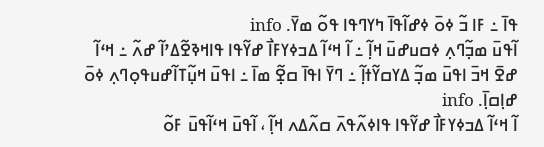ߟߊ߫ ߸ ߓߊ ߏ߬ ߦߋ߫ ߦߝߊ߬ߟߊ߫ ߤߌߣߟߊ ߟߋ߬ ߘߌ߫. info
ߊ߬ߟߎ߫ ߘߏ߲߬ߣߍ߲ ߦߛߎߝߎ߫ ߞߊ߲߬ ߸ ߊ߬ ߞߵߊ߬ ߡߏߦߌߓߊ߯ ߝߌ߬ߟߊ ߟߊߞߢߐ߬ߡߴߊ߬ ߝߍ߬ ߸ ߞߵߊ߬ ߝߐ߫ ߞߏ߫ ߊߟߎ߫ ߘߏ߲߬ ߡߌߛߌ߬ߙߊ߲߬ ߸ ߣߌ߫ ߊߟߊ߫ ߛߐ߲߬ ߘߊ߫ ߸ ߊߟߎ߫ ߞߎ߲߬ߠߊ߬ߝߎߟߋ߲ߣߍ߲ ߦߋ߫ ߝߊ߲ߛߊ߲߫. info
ߊ߬ ߞߵߊ߬ ߡߏߦߌߓߊ߯ ߝߌ߬ߟߊ ߟߊߦߍ߬ߟߍ߫ ߛߍ߬ߡߍ ߞߊ߲߬ ، ߊ߬ߟߎ߫ ߞߵߊ߬ߟߎ߫ ߓߋ߬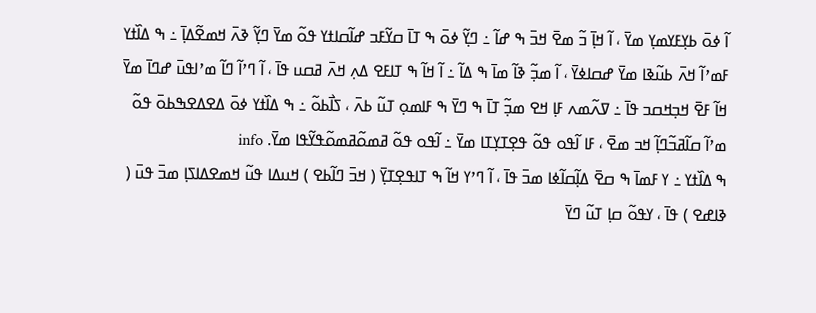ߊ߬ ߦߋ߫ ߕߌ߲ߓߌߘߌ߲ ߘߌ߫ ، ߊ߬ ߞߊ߲߫ ߏ߬ ߘߐ߫ ߞߏ߫ ߒ ߝߊ߬ ߸ ߣߌ߲߬ ߦߋ߫ ߒ ߠߊ߫ ߛߌ߬ߓߏ ߝߊ߬ߛߊߙߌ ߟߋ߬ ߘߌ߫ ߣߌ߲߬ ߢߍ߫ ߞߘߐ߬ߡߊ߲߫ ߸ ߒ ߡߊ߰ߙߌ ߓߘߴߊ߬ ߞߍ߫ ߕߎ߬ߢߊ ߘߌ߫ ߝߛߊߦߌ߫ ، ߊ߬ ߘߏ߲߬ ߢߊ߬ ߘߊ߫ ߒ ߡߊ߬ ߸ ߊ߬ ߞߊ߬ ߒ ߠߊߓߐ ߡߍ߲ ߞߍ߫ ߥߛߎ ߟߊ߫ ، ߊ߬ ߣߴߊ߬ ߣߊ߬ ߘߴߊߟߎ߫ ߝߣߊ߫ ߘߌ߫ ߞߊ߬ ߓߐ߫ ߞߏ߲ߞߛߏ ߟߊ߫ ߸ ߜߍ߬ߘߍ ߓߊ߲ ߞߐ ߘߏ߲߬ ߠߊ߫ ߒ ߣߌ߫ ߒ ߓߊߘߋ߲ ߠߎ߬ ߕߍ߫ ، ߖߊ߯ߕߋ߬ ߸ ߒ ߡߊ߰ߙߌ ߦߋ߫ ߡߐߡߐߒߕߋ߫ ߟߋ߬ ߘߴߊ߬ ߛߊ߬ߥߏ߬ߣߊ߲߬ ߞߏ ߘߐ߫ ، ߓߊ ߊ߬ߟߋ ߟߋ߬ ߟߐ߲ߠߌ߲ߠߊ ߘߌ߫ ߸ ߊ߬ߟߋ ߟߋ߬ ߥߘߋ߬ߥߘߋ߬ߟߌ߬ߟߊ ߘߌ߫. info
ߒ ߡߊ߰ߙߌ ߸ ߌ ߓߘߊ߫ ߒ ߛߐ߫ ߡߊ߲߬ߛߊ߬ߦߊ ߘߏ߫ ߟߊ߫ ، ߊ߬ ߣߴߌ ߞߊ߬ ߒ ߠߊߟߐ߲ߠߌ߲߫ ( ߞߏ߫ ߣߊ߬ߕߐ ) ߞߎߡߊ ߟߎ߬ ߞߘߐߡߊߖߊ߲ ߘߏ߫ ߟߎ߫ ( ߢߊߝߐ ) ߟߊ߫ ، ߌߟߋ߬ ߛߊ߲ ߠߎ߬ ߣߌ߫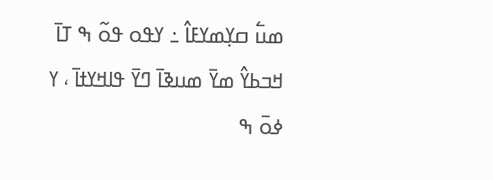ߘߎ߱ ߛߌ߲ߘߌߓߊ߮ ߸ ߌߟߋ ߟߋ߬ ߒ ߠߊ߫ ߞߏߕߌ߮ ߘߌ߫ ߘߎߢߊ߫ ߣߌ߫ ߟߊߞߌߙߊ߫ ، ߌ ߦߋ߫ ߒ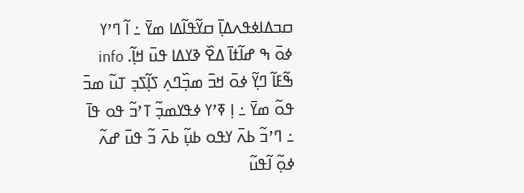ߛߏߡߊߦߟߍߡߊ߲߫ ߛߌ߬ߟߊ߬ߡߊ ߘߌ߫ ߸ ߊ߬ ߣߴߌ ߦߋ߫ ߒ ߝߊ߬ߙߊ߫ ߡߐ߰ ߢߌߡߊ ߟߎ߫ ߞߊ߲߬. info
ߒ߬ߓߊ߬ ߣߌ߲߬ ߦߋ߫ ߞߏ߫ ߘߏ߲߰ߣߍ߲ ߖߊ߲߬ߖߏ߲ ߠߎ߬ ߘߏ߫ ߟߋ߬ ߘߌ߫ ߸ ߊ߲ ߧߴߌ ߦߟߌߘߏ߲߬ ߠߴߏ߬ ߟߋ ߟߊ߫ ߸ ߣߴߏ߬ ߕߍ߫ ߌߟߋ ߕߎ߲߬ ߕߍ߫ ߏ߬ ߟߎ߫ ߝߍ߬ ߦߋ߲߬ ߊ߬ߟߎ߬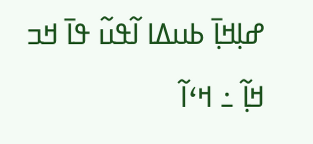ߝߊ߲ߞߊ߲߫ ߕߎߡߊ ߊ߬ߟߎ߬ ߟߊ߫ ߞߏ ߞߊ߲߬ ߸ ߞߵߊ߬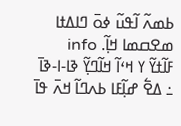ߕߘߍ߬ ߊ߬ߟߎ߬ ߦߋ߫ ߣߊߡߙߊ ߘߐߛߘߊ ߞߊ߲߬. info
ߓߊ߬ߙߌ߬ ߌ ߞߵߊ߬ ߞߊ߬ߣߌ߲߬ ߢߊ-ߊ-ߢߊ߫ ߸ ߡߐ߱ ߝߊ߲߬ߓߊ ߕߍߣߊ߬ ߞߍ߫ ߟߊ߫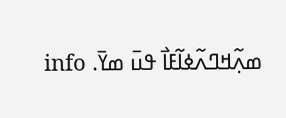ߘߍ߲߬ߞߣߍ߬ߦߊ߬ߓߊ߯ ߟߎ߫ ߘߌ߫. info